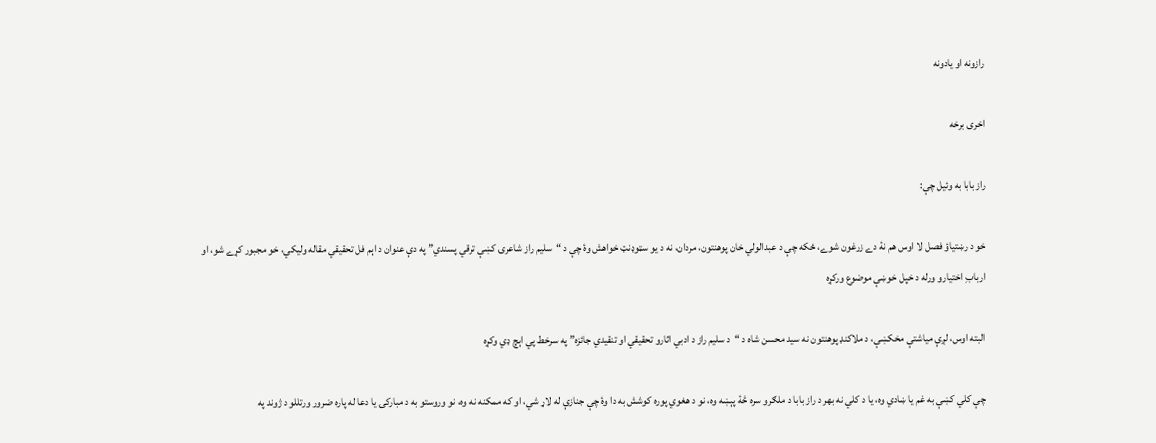رازونه او يادونه

اخری برخه

راز بابا به وئيل چې:

خو د رښتياؤ فصل لا اوس هم نۀ دے زرغون شوے، ځکه چې د عبدالولي خان پوهنتون، مردان، نه د يو سټوډنټ خواهش وۀ چې د “سليم راز شاعرۍ کښې ترقي پسندي” په دې عنوان د اېم فل تحقيقي مقاله وليکي، خو مجبور کړے شو، او اربابِ اختيارو ورله د خپل خوښې موضوع ورکړه

البته اوس، لږې مياشتې مخکښې، د ملاکنډ پوهنتون نه سيد محسن شاه د “د سليم راز د ادبي اثارو تحقيقي او تنقيدي جائزه” په سرخط پي اېچ ډي وکړه

چې کلي کښې به غم يا ښادي وه، يا د کلي نه بهر د راز بابا د ملګرو سره څۀ پېښه وه، نو د هغوي پوره کوشش به دا وۀ چې جنازې له لاړ شي، او که ممکنه نه وه، نو وروستو به د مبارکۍ يا دعا له پاره ضرور ورتللو د ژوند په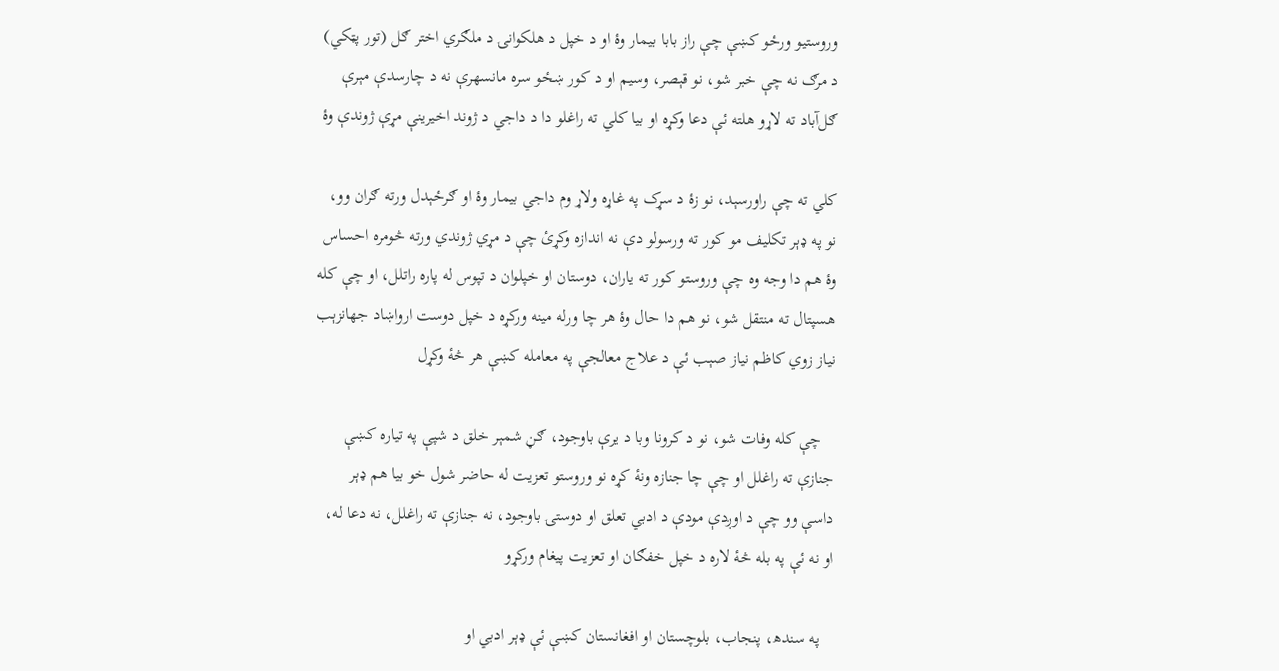وروستيو ورځو کښې چې راز بابا بيمار وۀ او د خپل د هلکوانۍ د ملګري اختر ګل (تور پټکي) د مرګ نه چې خبر شو، نو قېصر، وسيم او د کور ښځو سره مانسهرې نه د چارسدې مېرې ګل‌آباد ته لاړو هلته ئې دعا وکړه او بيا کلي ته راغلو دا د داجي د ژوند اخيرينې مړې ژوندې وۀ

کلي ته چې راورسېد، نو زۀ د سړک په غاړه ولاړ وم داجي بيمار وۀ او ګرځېدل ورته ګران وو، نو په ډېر تکليف مو کور ته ورسولو دې نه اندازه وکړئ چې د مړي ژوندي ورته څومره احساس وۀ هم دا وجه وه چې وروستو کور ته ياران، دوستان او خپلوان د تپوس له پاره راتلل، او چې کله هسپتال ته منتقل شو، نو هم دا حال وۀ هر چا ورله مينه ورکړه د خپل دوست ارواښاد جهانزېب نياز زوي کاظم نياز صېب ئې د علاج معالجې په معامله کښې هر څۀ وکړل

   چې کله وفات شو، نو د کرونا وبا د يرې باوجود، ګڼ شمېر خلق د شپې په تياره کښې جنازې ته راغلل او چې چا جنازه ونۀ کړه نو وروستو تعزيت له حاضر شول خو بيا هم ډېر داسې وو چې د اوږدې مودې د ادبي تعلق او دوستۍ باوجود، نه جنازې ته راغلل، نه دعا له، او نه ئې په بله څۀ لاره د خپل خفګان او تعزيت پيغام ورکړو

   په سندھ، پنجاب، بلوچستان او افغانستان کښې ئې ډېر ادبي او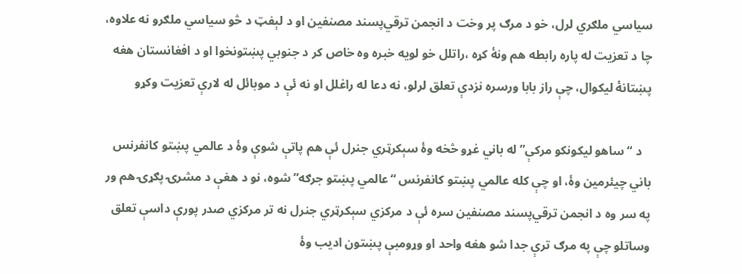سياسي ملګري لرل، خو د مرګ پر وخت د انجمن ترقي‌پسند مصنفين او د لېفټ د څو سياسي ملګرو نه علاوه، چا د تعزيت له پاره رابطه هم ونۀ کړه ،راتلل خو لويه خبره وه خاص کر د جنوبي پښتونخوا او د افغانستان هغه پښتانۀ ليکوال، چې راز بابا ورسره نزدې تعلق لرلو، نه دعا له راغلل او نه ئې د موبائل له لارې تعزيت وکړو

   د “ساهو ليکونکو مرکې” له باني غړو څخه وۀ سېکرټري جنرل ئې هم پاتې شوې وۀ د عالمي پښتو کانفرنس باني چيئرمين وۀ، او چې کله عالمي پښتو کانفرنس “عالمي پښتو جرګه” شوه، نو د هغې د مشرۍ پګړۍ هم ور په سر وه د انجمن ترقي‌پسند مصنفين سره ئې د مرکزي سېکرټري جنرل نه تر مرکزي صدر پورې داسې تعلق وساتلو چې په مرګ ترې جدا شو هغه واحد او وړومبې پښتون اديب وۀ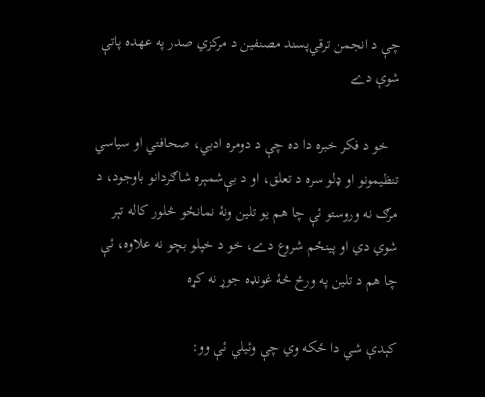چې د انجمن ترقي‌پسند مصنفين د مرکزي صدر په عهده پاتې شوې دے

   خو د فکر خبره دا ده چې د دومره ادبي، صحافتي او سياسي تنظيمونو او ډلو سره د تعلق، او د بې‌شمېره شاګردانو باوجود، د مرګ نه وروستو ئې چا هم يو تلين ونۀ نمانځو څلور کاله تېر شوي دي او پينځم شروع دے، خو د خپلو بچو نه علاوه، ئې چا هم د تلين په ورځ څۀ غونډه جوړ نه کړه

کېدې شي دا ځکه وي چې وئيلي ئې وو: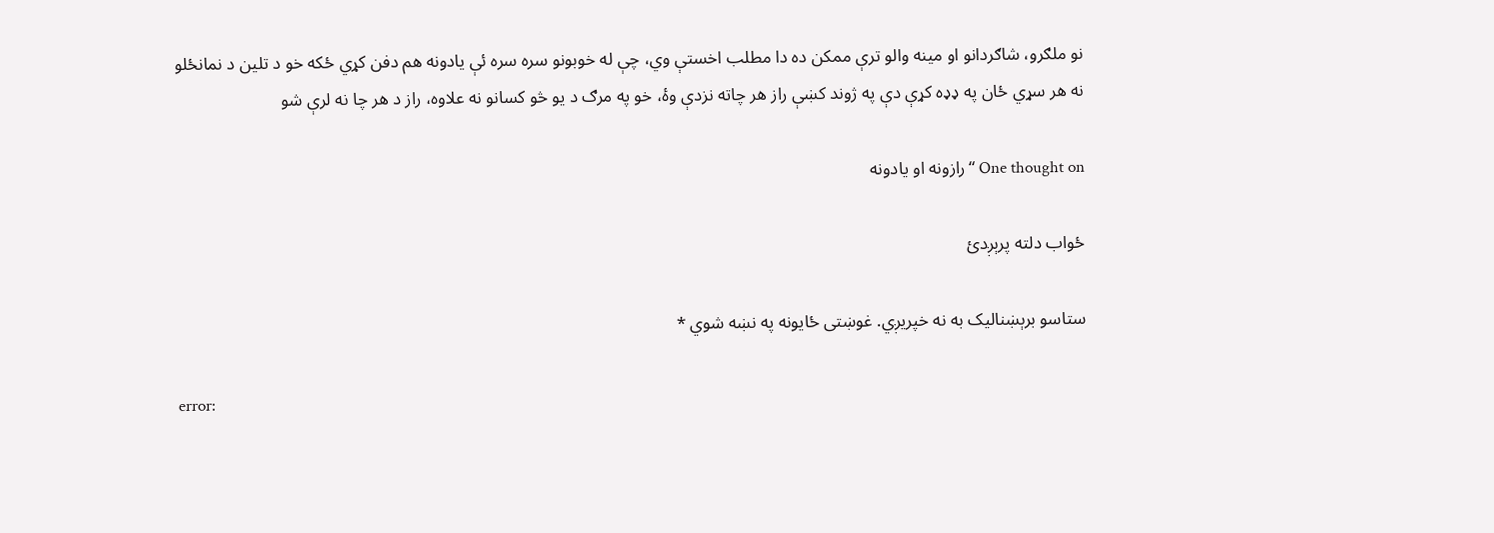نو ملګرو، شاګردانو او مينه‌ والو ترې ممکن ده دا مطلب اخستې وي، چې له خوبونو سره سره ئې يادونه هم دفن کړي ځکه خو د تلين د نمانځلو نه هر سړي ځان په ډډه کړې دې په ژوند کښې راز هر چاته نزدې وۀ، خو په مرګ د يو څو کسانو نه علاوه، راز د هر چا نه لرې شو

One thought on “رازونه او يادونه

ځواب دلته پرېږدئ

ستاسو برېښناليک به نه خپريږي. غوښتى ځایونه په نښه شوي *

error: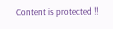Content is protected !!